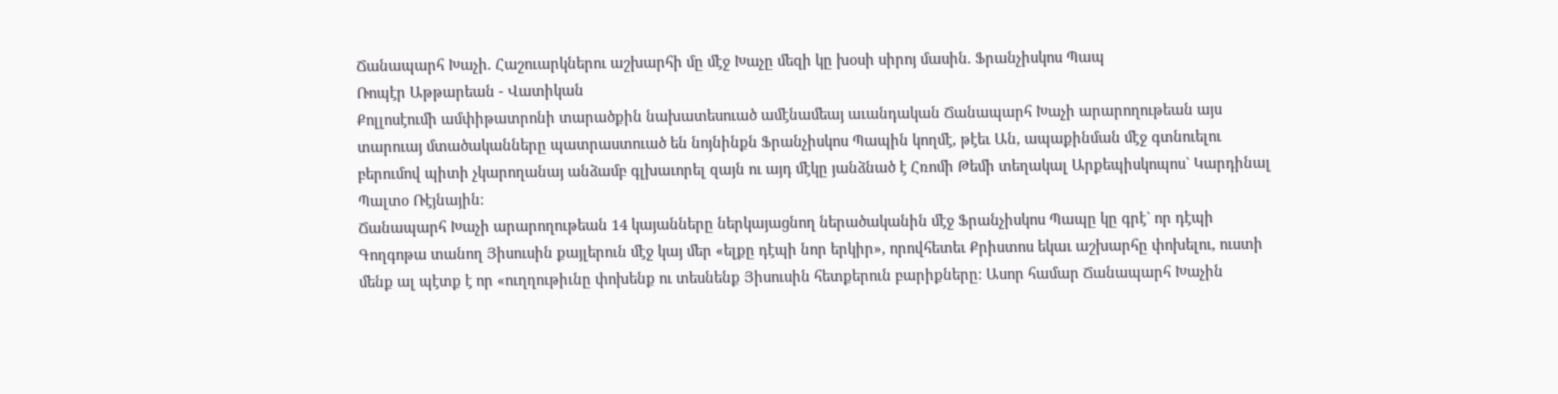Ճանապարհ Խաչի. Հաշուարկներու աշխարհի մը մէջ Խաչը մեզի կը խօսի սիրոյ մասին. Ֆրանչիսկոս Պապ
Ռոպէր Աթթարեան - Վատիկան
Քոլլոսէումի ամփիթատրոնի տարածքին նախատեսուած ամէնամեայ աւանդական Ճանապարհ Խաչի արարողութեան այս տարուայ մտածականները պատրաստուած են նոյնինքն Ֆրանչիսկոս Պապին կողմէ, թէեւ Ան, ապաքինման մէջ գտնուելու բերումով պիտի չկարողանայ անձամբ գլխաւորել զայն ու այդ մէկը յանձնած է Հռոմի Թեմի տեղակալ Արքեպիսկոպոս` Կարդինալ Պալտօ Ռէյնային։
Ճանապարհ Խաչի արարողութեան 14 կայանները ներկայացնող ներածականին մէջ Ֆրանչիսկոս Պապը կը գրէ` որ դէպի Գողգոթա տանող Յիսուսին քայլերուն մէջ կայ մեր «ելքը դէպի նոր երկիր», որովհետեւ Քրիստոս եկաւ աշխարհը փոխելու, ուստի մենք ալ պէտք է որ «ուղղութիւնը փոխենք ու տեսնենք Յիսուսին հետքերուն բարիքները։ Ասոր համար Ճանապարհ Խաչին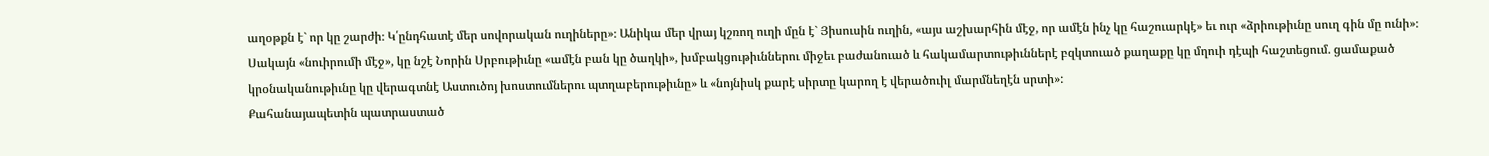աղօթքն է` որ կը շարժի։ Կ՛ընդհատէ մեր սովորական ուղիները»։ Անիկա մեր վրայ կշռող ուղի մըն է` Յիսուսին ուղին, «այս աշխարհին մէջ, որ ամէն ինչ կը հաշուարկէ» եւ ուր «ձրիութիւնը սուղ գին մը ունի»։ Սակայն «նուիրումի մէջ», կը նշէ Նորին Սրբութիւնը «ամէն բան կը ծաղկի», խմբակցութիւններու միջեւ բաժանուած և հակամարտութիւններէ բզկտուած քաղաքը կը մղուի դէպի հաշտեցում. ցամաքած կրօնականութիւնը կը վերագտնէ Աստուծոյ խոստումներու պտղաբերութիւնը» և «նոյնիսկ քարէ սիրտը կարող է վերածուիլ մարմնեղէն սրտի»:
Քահանայապետին պատրաստած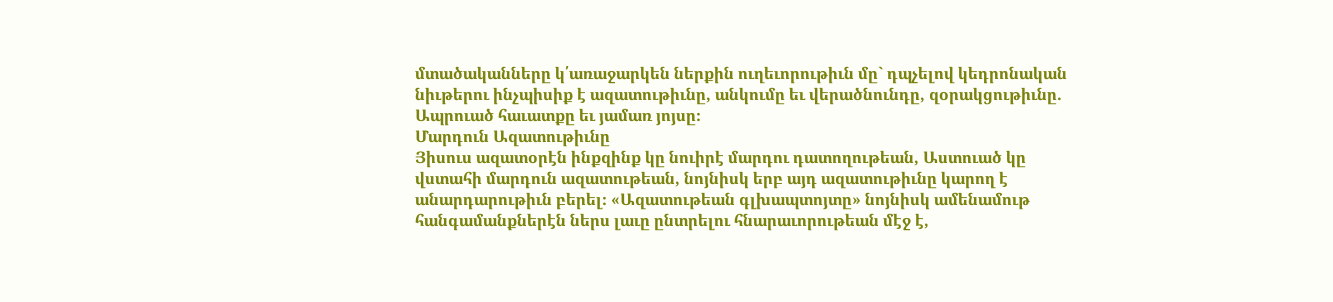մտածականները կ՛առաջարկեն ներքին ուղեւորութիւն մը` դպչելով կեդրոնական նիւթերու ինչպիսիք է ազատութիւնը, անկումը եւ վերածնունդը, զօրակցութիւնը. Ապրուած հաւատքը եւ յամառ յոյսը։
Մարդուն Ազատութիւնը
Յիսուս ազատօրէն ինքզինք կը նուիրէ մարդու դատողութեան, Աստուած կը վստահի մարդուն ազատութեան, նոյնիսկ երբ այդ ազատութիւնը կարող է անարդարութիւն բերել։ «Ազատութեան գլխապտոյտը» նոյնիսկ ամենամութ հանգամանքներէն ներս լաւը ընտրելու հնարաւորութեան մէջ է,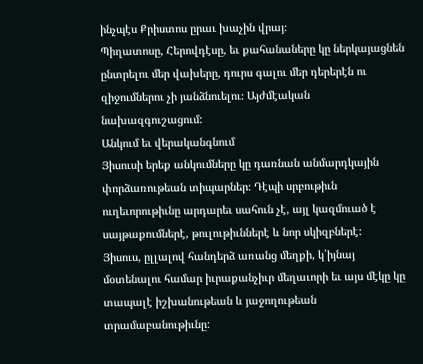ինչպէս Քրիստոս ըրաւ խաչին վրայ։
Պիղատոսը, Հերովդէսը, եւ քահանաները կը ներկայացնեն ընտրելու մեր վախերը, դուրս գալու մեր դերերէն ու զիջումներու չի յանձնուելու։ Այժմէական նախազգուշացում:
Անկում եւ վերականգնում
Յիսուսի երեք անկումները կը դառնան անմարդկային փորձառութեան տիպարներ։ Դէպի սրբութիւն ուղեւորութիւնը արդարեւ սահուն չէ, այլ կազմուած է սայթաքումներէ, թուլութիւններէ և նոր սկիզբներէ:
Յիսուս, ըլլալով հանդերձ առանց մեղքի, կ՛իյնայ մօտենալու համար իւրաքանչիւր մեղաւորի եւ այս մէկը կը տապալէ իշխանութեան և յաջողութեան տրամաբանութիւնը: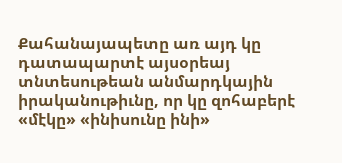Քահանայապետը առ այդ կը դատապարտէ այսօրեայ տնտեսութեան անմարդկային իրականութիւնը, որ կը զոհաբերէ «մէկը» «ինիսունը ինի»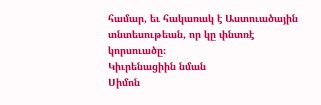համար, եւ հակառակ է Աստուածային տնտեսութեան, որ կը փնտռէ կորսուածը։
Կիւրենացիին նման
Սիմոն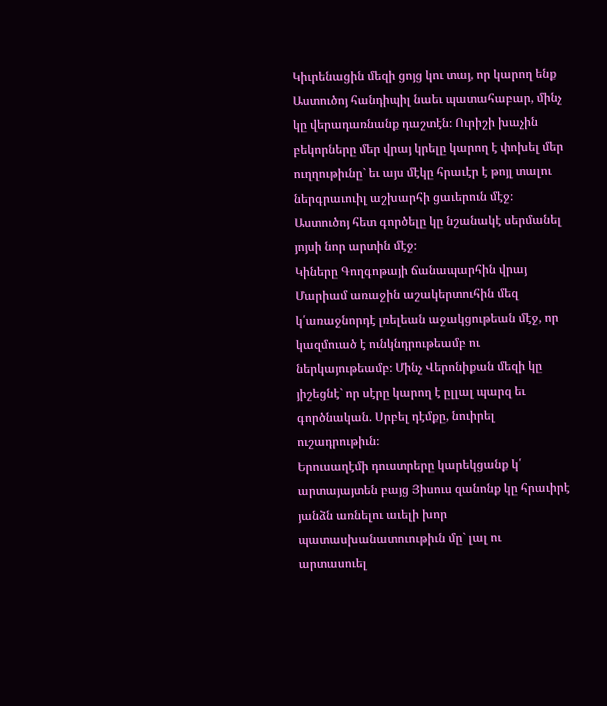Կիւրենացին մեզի ցոյց կու տայ, որ կարող ենք Աստուծոյ հանդիպիլ նաեւ պատահաբար, մինչ կը վերադառնանք դաշտէն։ Ուրիշի խաչին բեկորները մեր վրայ կրելը կարող է փոխել մեր ուղղութիւնը` եւ այս մէկը հրաւէր է թոյլ տալու ներգրաւուիլ աշխարհի ցաւերուն մէջ։ Աստուծոյ հետ գործելը կը նշանակէ սերմանել յոյսի նոր արտին մէջ։
Կիները Գողգոթայի ճանապարհին վրայ
Մարիամ առաջին աշակերտուհին մեզ կ՛առաջնորդէ լռելեան աջակցութեան մէջ, որ կազմուած է ունկնդրութեամբ ու ներկայութեամբ։ Մինչ Վերոնիքան մեզի կը յիշեցնէ` որ սէրը կարող է ըլլալ պարզ եւ գործնական. Սրբել դէմքը, նուիրել ուշադրութիւն։
Երուսաղէմի դուստրերը կարեկցանք կ՛ արտայայտեն բայց Յիսուս զանոնք կը հրաւիրէ յանձն առնելու աւելի խոր պատասխանատուութիւն մը` լալ ու արտասուել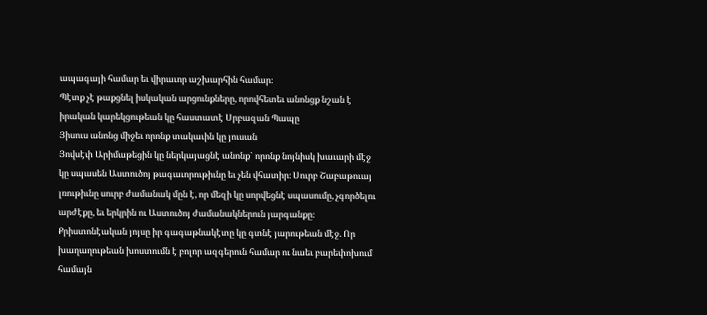ապագայի համար եւ վիրաւոր աշխարհին համար։
Պէտք չէ թաքցնել իսկական արցունքները, որովհետեւ անոնցք նշան է իրական կարեկցութեան կը հաստատէ Սրբազան Պապը
Յիսուս անոնց միջեւ որոնք տակաւին կը յուսան
Յովսէփ Արիմաթեցին կը ներկայացնէ անոնք` որոնք նոյնիսկ խաւարի մէջ կը սպասեն Աստուծոյ թագաւորութիւնը եւ չեն վհատիր։ Սուրբ Շաբաթուայ լռութիւնը սուրբ ժամանակ մըն է, որ մեզի կը սորվեցնէ սպասումը, չգործելու արժէքը, եւ երկրին ու Աստուծոյ ժամանակներուն յարգանքը։
Քրիստոնէական յոյսը իր գագաթնակէտը կը գտնէ յարութեան մէջ. Որ խաղաղութեան խոստումն է բոլոր ազգերուն համար ու նաեւ բարեփոխում համայն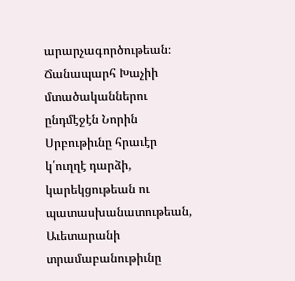արարչագործութեան։
Ճանապարհ Խաչիի մտածականներու ընդմէջէն Նորին Սրբութիւնը հրաւէր կ՛ուղղէ դարձի, կարեկցութեան ու պատասխանատութեան, Աւետարանի տրամաբանութիւնը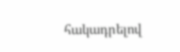հակադրելով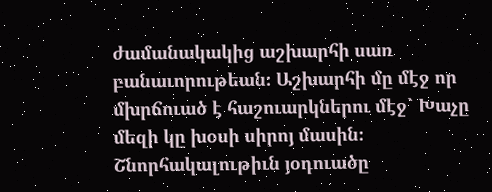ժամանակակից աշխարհի սառ բանաւորութեան։ Աշխարհի մը մէջ որ մխրճուած է հաշուարկներու մէջ` Խաչը մեզի կը խօսի սիրոյ մասին։
Շնորհակալութիւն յօդուածը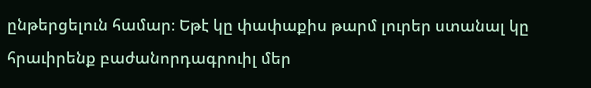ընթերցելուն համար։ Եթէ կը փափաքիս թարմ լուրեր ստանալ կը հրաւիրենք բաժանորդագրուիլ մեր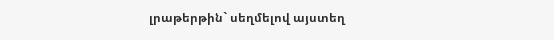լրաթերթին` սեղմելով այստեղ